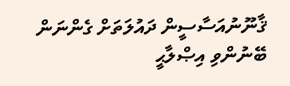ޤާނޫނުއަސާސީން ދައުލަތަށް ގެންނަން ބޭނުންވި އިޞްލާޙީ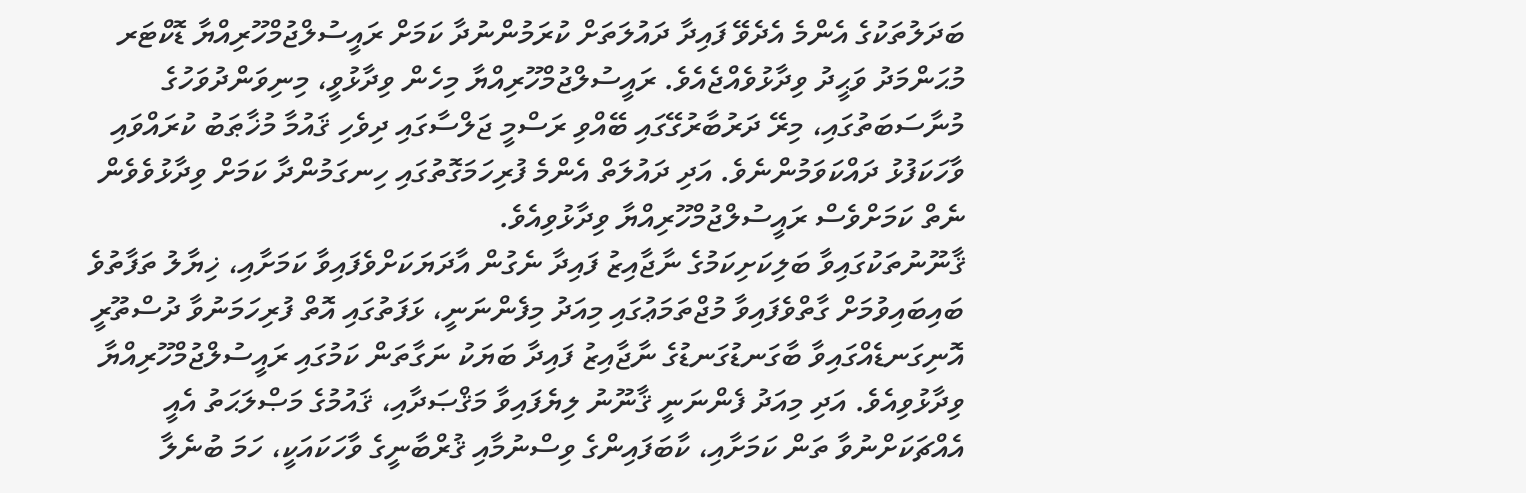ބަދަލުތަކުގެ އެންމެ އެދެވޭ ފައިދާ ދައުލަތަށް ކުރަމުންނުދާ ކަމަށް ރައީސުލްޖުމްހޫރިއްޔާ ޑޮކްޓަރ މުޙަންމަދު ވަޙީދު ވިދާޅުވެއްޖެއެވެ. ރައީސުލްޖުމްހޫރިއްޔާ މިހެން ވިދާޅުވީ، މިނިވަންދުވަހުގެ މުނާސަބަތުގައި، މިރޭ ދަރުބާރުގޭގައި ބޭއްވި ރަސްމީ ޖަލްސާގައި ދިވެހި ޤައުމާ މުޚާޠަބު ކުރައްވައި ވާހަކަފުޅު ދައްކަވަމުންނެވެ. އަދި ދައުލަތް އެންމެ ފުރިހަމަގޮތުގައި ހިނގަމުންދާ ކަމަށް ވިދާޅުވެވެން ނެތް ކަމަށްވެސް ރައީސުލްޖުމްހޫރިއްޔާ ވިދާޅުވިއެވެ.
ޤާނޫނުތަކުގައިވާ ބަލިކަށިކަމުގެ ނާޖާއިޒު ފައިދާ ނެގުން އާދަޔަކަށްވެފައިވާ ކަމަށާއި، ޚިޔާލު ތަފާތުވެ ބައިބައިވުމަށް ގާތްވެފައިވާ މުޖްތަމަޢުގައި މިއަދު މިފެންނަނީ، ޅަފަތުގައި އޮތް ފުރިހަމަނުވާ ދުސްތޫރީ އޮނިގަނޑެއްގައިވާ ބާގަނޑުގަނޑުގެ ނާޖާއިޒު ފައިދާ ބަޔަކު ނަގާތަން ކަމުގައި ރައީސުލްޖުމްހޫރިއްޔާ ވިދާޅުވިއެވެ. އަދި މިއަދު ފެންނަނީ ޤާނޫނު ލިޔެފައިވާ މަޤްޞަދާއި، ޤައުމުގެ މަޞްލަޙަތު އެއީ އެއްޗަކަށްނުވާ ތަން ކަމަށާއި، ކާބަފައިންގެ ވިސްނުމާއި ޤުރްބާނީގެ ވާހަކައަކީ، ހަމަ ބުނެލާ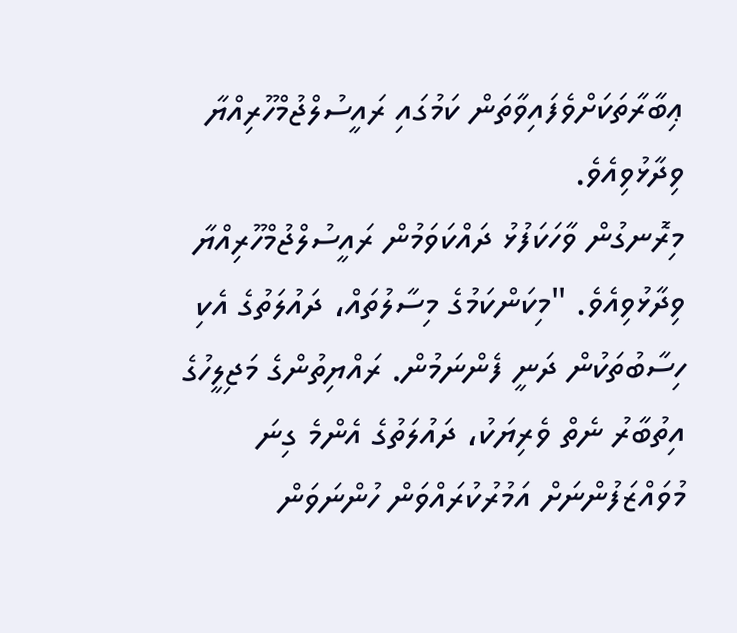ޢިބާރާތަކަށްވެފައިވާތަން ކަމުގައި ރައީސުލްޖުމްހޫރިއްޔާ ވިދާޅުވިއެވެ.
މިރޮނގުން ވާހަކަފުޅު ދައްކަވަމުން ރައީސުލްޖުމްހޫރިއްޔާ ވިދާޅުވިއެވެ. "މިކަންކަމުގެ މިސާލުތައް، ދައުލަތުގެ އެކި ހިސާބުތަކުން ދަނީ ފެންނަމުން. ރައްޔިތުންގެ މަޖިލީހުގެ އިތުބާރު ނެތް ވެރިޔަކު، ދައުލަތުގެ އެންމެ ގިނަ މުވައްޒަފުންނަށް އަމުރުކުރައްވަން ހުންނަވަން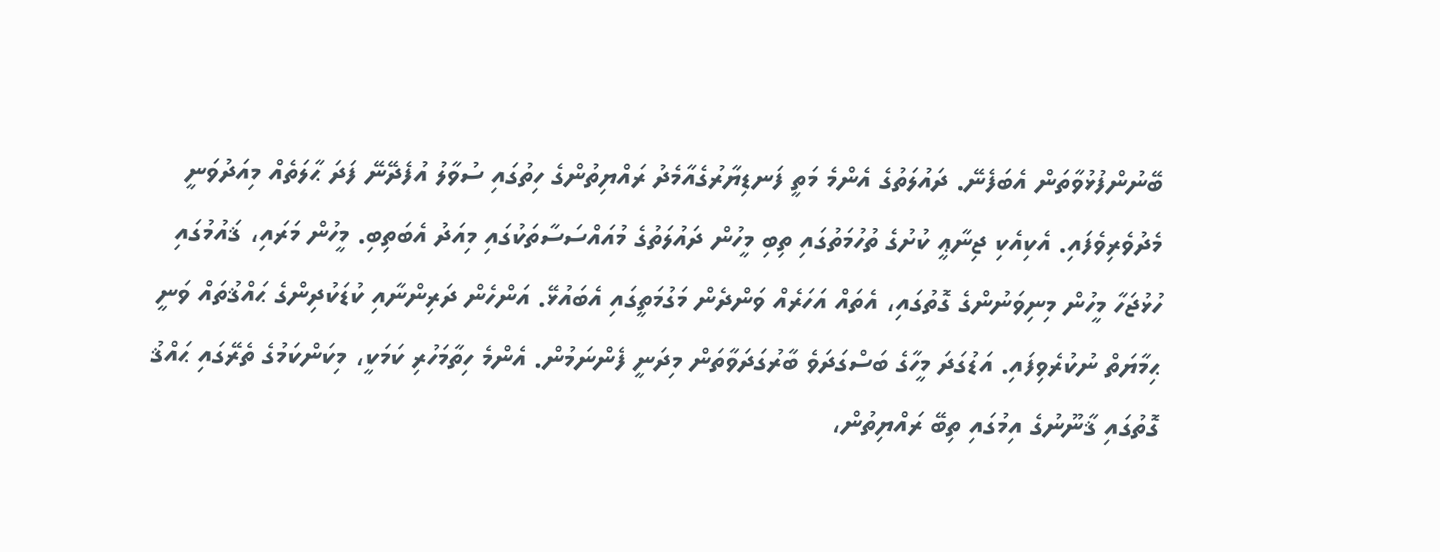ބޭނުންފުޅުވާތަން އެބަފެނޭ. ދައުލަތުގެ އެންމެ މަތީ ފަނޑިޔާރުގެއާމެދު ރައްޔިތުންގެ ހިތުގައި ސުވާލު އުފެދޭނޭ ފަދަ ޙާލަތެއް މިއަދުވަނީ މެދުވެރިވެފައި. އެކިއެކި ޖިނާޢީ ކުށުގެ ތުހުމަތުގައި ތިބި މީހުން ދައުލަތުގެ މުއައްސަސާތަކުގައި މިއަދު އެބަތިބި. މީހުން މަރައި، ޤައުމުގައި ހުޅުޖަހާ މީހުން މިނިވަނުންގެ ގޮތުގައި، އެތައް އަހަރެއް ވަންދެން މަގުމަތީގައި އެބައުޅޭ. އަންހެން ދަރިންނާއި ކުޑަކުދިންގެ ޙައްޤުތައް ވަނީ ޙިމާޔަތް ނުކުރެވިފައި. އަޑުގަދަ މީހާގެ ބަސްގަދަވެ ބާރުގަދަވާތަން މިދަނީ ފެންނަމުން. އެންމެ ހިތާމަހުރި ކަމަކީ، މިކަންކަމުގެ ތެރޭގައި ޙައްޤު ގޮތުގައި ޤާނޫނުގެ އިމުގައި ތިބޭ ރައްޔިތުން،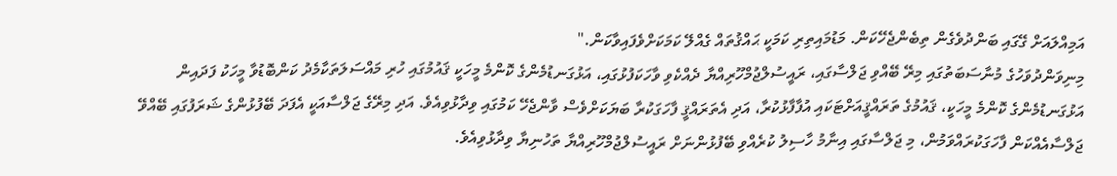އަމިއްލައަށް ގޭގައި ބަންދުވެގެން ތިބެންޖެހޭކަން. މަޑުމައިތިރި ކަމަކީ ޙައްޤުތައް ގެއްލޭ ކަމަކަށްވެފައިވާކަން."
މިނިވަންދުވަހުގެ މުނާސަބަތުގައި މިރޭ ބޭއްވި ޖަލްސާގައި، ރައީސުލްޖުމްހޫރިއްޔާ ދެއްކެވި ވާހަކަފުޅުގައި، އަޅުގަނޑުމެންގެ ކޮންމެ މީހަކީ ޤައުމުގައި ހުރި މައްސަލަތަކާމެދު ކަންބޮޑުވާ މީހަކު ފަދައިން އަޅުގަނޑުމެންގެ ކޮންމެ މީހަކީ، ޤައުމުގެ ތަރައްޤީއަށްޓަކައި އުފާފާޅުކުރާ، އަދި އެތަރައްޤީ ފާހަގަކުރާ ބަޔަކަށްވެސް ވާންޖެހޭ ކަމުގައި ވިދާޅުވިއެވެ. އަދި މިރޭގެ ޖަލްސާއަކީ އެފަދަ ބޭފުޅުންގެ ޝަރަފުގައި ބޭއްވޭ ޖަލްސާއެއްކަން ފާހަގަކުރައްވަމުން، މި ޖަލްސާގައި އިނާމު ހާސިލު ކުރެއްވި ބޭފުޅުންނަށް ރައީސުލްޖުމްހޫރިއްޔާ ތަހުނިޔާ ވިދާޅުވިއެވެ.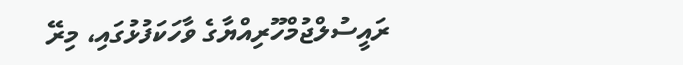ރައީސުލްޖުމްހޫރިއްޔާގެ ވާހަކަފުޅުގައި، މިރޭ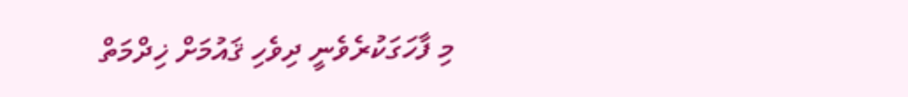މި ފާހަގަކުރެވެނީ ދިވެހި ޤައުމަށް ޚިދްމަތް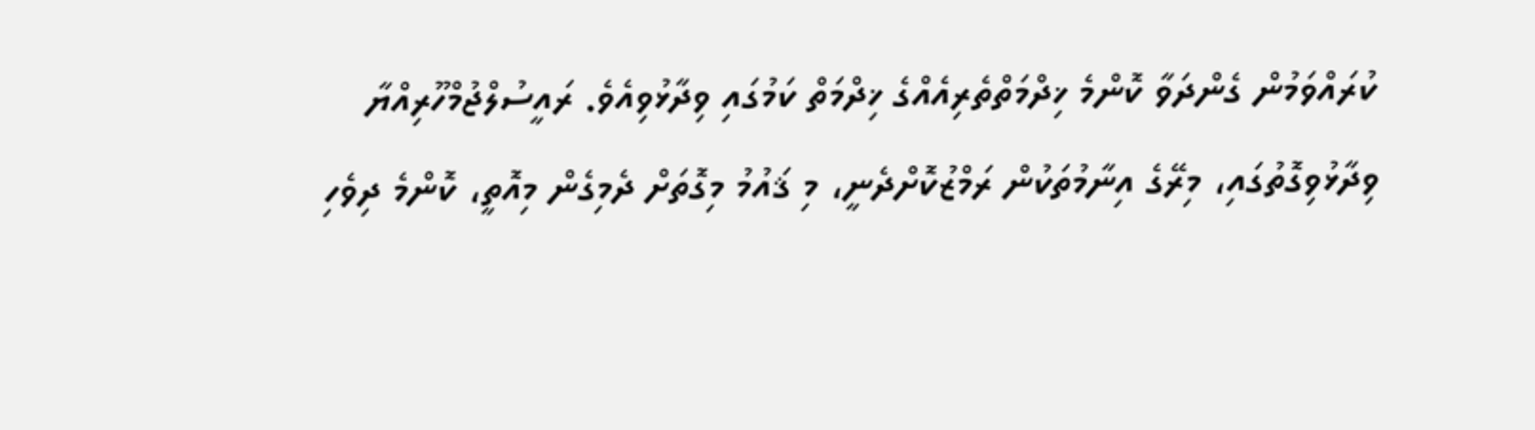ކުރައްވަމުން ގެންދަވާ ކޮންމެ ޚިދްމަތްތެރިއެއްގެ ޚިދްމަތް ކަމުގައި ވިދާޅުވިއެވެ. ރައީސުލްޖުމްހޫރިއްޔާ ވިދާޅުވިގޮތުގައި، މިރޭގެ އިނާމުތަކުން ރަމްޒުކޮށްދެނީ، މި ޤައުމު މިގޮތަށް ދެމިގެން މިއޮތީ، ކޮންމެ ދިވެހި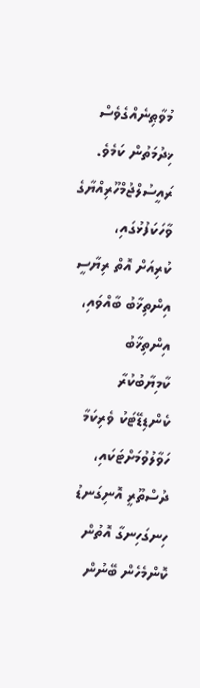މުވާޠިނެއްގެވެސް ޚިދުމަތުން ކަމެވެ.
ރައީސުލްޖުމްހޫރިއްޔާގެ ވާހަކަފުޅުގައި، ކުރިއަށް އޮތް ރިޔާސީ އިންތިޚާބު ބާއްވައި، އިންތިޚާބު ކާމިޔާބުކުރާ ކެންޑިޑޭޓަކު ވެރިކަމާ ހަވާލުވުމަށްޓަކައި، ދުސްތޫރީ އޮނިގަނޑު ހިނގަހިނގާ އޮތުން ކޮންމެހެން ބޭނުން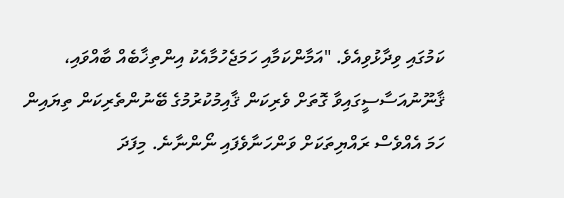ކަމުގައި ވިދާޅުވިއެވެ. "އަމާންކަމާއި ހަމަޖެހުމާއެކު އިންތިޚާބެއް ބާއްވައި، ޤާނޫނުއަސާސީގައިވާ ގޮތަށް ވެރިކަން ޤާއިމުކުރުމުގެ ބޭނުންތެރިކަން ތިޔައިން ހަމަ އެއްވެސް ރައްޔިތަކަށް ވަންހަނާވެފައި ނޯންނާނެ. މިފަދަ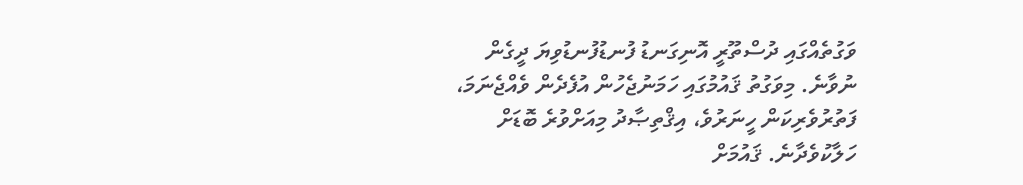ވަގުތެއްގައި ދުސްތޫރީ އޮނިގަނޑު ފުނޑުފުނޑުވިޔަ ދީގެން ނުވާނެ. މިވަގުތު ޤައުމުގައި ހަމަނުޖެހުން އުފެދެން ވެއްޖެނަމަ، ފަތުރުވެރިކަން ހީނަރުވެ، އިޤްތިޞާދު މިއަށްވުރެ ބޮޑަށް ހަލާކުވެދާނެ. ޤައުމަށް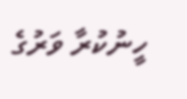ހީނުކުރާ ވަރުގެ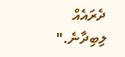ދެރައެއް ލިބިދާނެ."